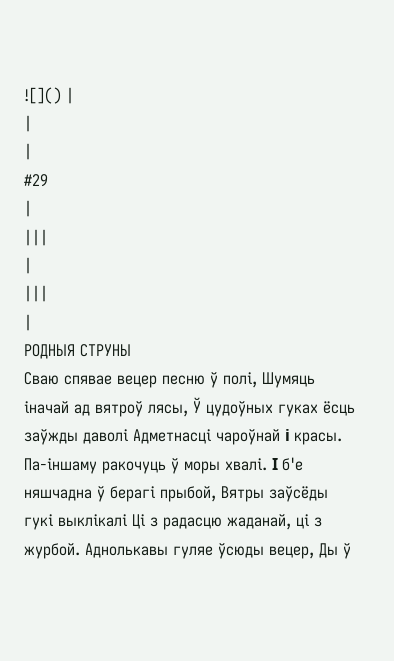![]() |
|
|
#29
|
|||
|
|||
|
РОДНЫЯ СТРУНЫ
Сваю спявае вецер песню ў полi, Шумяць iначай ад вятроў лясы, Ў цудоўных гуках ёсць заўжды даволi Адметнасцi чароўнай i красы. Па-iншаму ракочуць ў моры хвалi. I б'е няшчадна ў берагi прыбой, Вятры заўсёды гукi выклiкалi Цi з радасцю жаданай, цi з журбой. Аднолькавы гуляе ўсюды вецер, Ды ў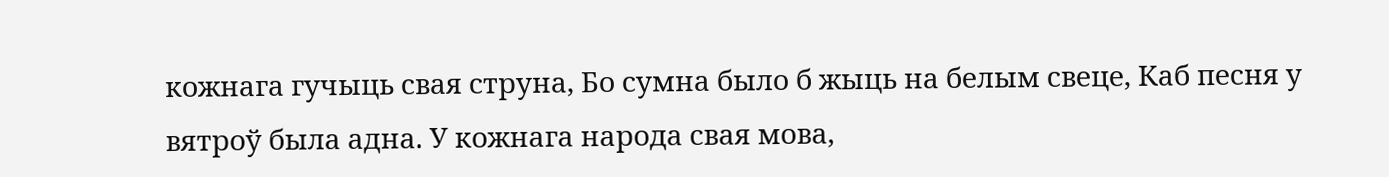кожнага гучыць свая струна, Бо сумна было б жыць на белым свеце, Каб песня у вятроў была адна. У кожнага народа свая мова,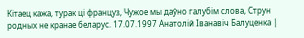Кiтаец кажа, турак цi француз, Чужое мы даўно галубiм слова, Струн родных не кранае беларус. 17.07.1997 Анатолiй Iванавiч Балуценка |